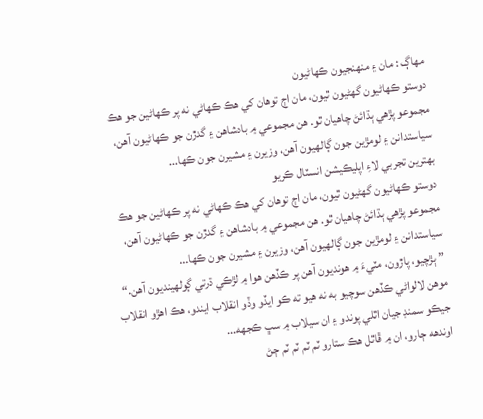مهاڳ : مان ۽ منهنجيون ڪهاڻيون
دوستو ڪهاڻيون گهڻيون ٿيون، مان اڄ توهان کي هڪ ڪهاڻي نه پر ڪهاڻين جو هڪ مجموعو پڙهي ٻڌائڻ چاهيان ٿو. هن مجموعي ۾ بادشاهن ۽ گدڙن جو ڪهاڻيون آهن، سياستدانن ۽ لومڙين جون ڳالهيون آهن، وزيرن ۽ مشيرن جون ڪها...
بهترين تجربي لاءِ اپليڪيشن انسٽال ڪريو
دوستو ڪهاڻيون گهڻيون ٿيون، مان اڄ توهان کي هڪ ڪهاڻي نه پر ڪهاڻين جو هڪ مجموعو پڙهي ٻڌائڻ چاهيان ٿو. هن مجموعي ۾ بادشاهن ۽ گدڙن جو ڪهاڻيون آهن، سياستدانن ۽ لومڙين جون ڳالهيون آهن، وزيرن ۽ مشيرن جون ڪها...
”ٻڙچيو، پاڙون، مٽيءَ ۾ هونديون آهن پر ڪڏهن هوا ۾ لڙڪي ڌرتي ڳولهينديون آهن.“ موهن لالواڻي ڪڏهن سوچيو به نه هيو ته ڪو ايڏو وڏو انقلاب ايندو، هڪ اهڙو انقلاب جيڪو سمنڊ جيان اٿلي پوندو ۽ ان سيلاب ۾ سڀ ڪجهه...
اوندهه ڄارو، ان ۾ ڦاٿل هڪ ستارو ٽم ٽم ٽم ٽم ڄڻ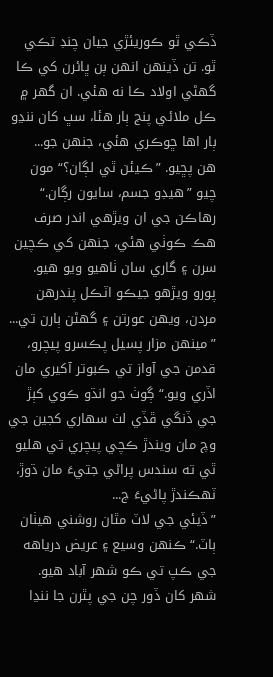ڏڪي ٿو ڪوريئڙي جيان چنڊ تڪي ٿو. تن ڏينهن انهن ٻن ڀائرن کي ڪا گهڻي اولاد ڪا نه هئي. ان گهر ۾ ڪل ملائي پنج ٻار هئا، سڀ کان ننڍو ٻار اها ڇوڪري هئي، جنهن جو...
هن پڇيو. ”ڪيئن ٿي لڳان؟“ مون چيو ”هيڊو جسم، سايون رڳان.“ رهاڪن جي ان ويڙهي اندر صرف هڪ ڪوٺي هئي، جنهن کي ڪچين سرن ۽ گاري سان ٺاهيو ويو هيو. پورو ويڙهو جيڪو اٽڪل پندرهن مردن، ويهن عورتن ۽ گهڻن ٻارن تي...
”مينهن مزار پسيل پڪسرو پيچرو، قدمن جي آواز تي ڪبوتر آکيري مان اڏري ويو.“ ڳوٺ جو انڌو ڪوي کٻڙ جي ڏنگي ڦڏي لٺ سهاري کجين جي وچ مان ويندڙ ڪچي پيچري تي هليو ٿي ته سندس پراڻي جتيءَ مان ڌوڙ، ٽهڪندڙ پاڻيءَ ج...
”ڏيئي جي لاٽ مٿان روشني هيٺان ٻاٽ.“ ڪنهن وسيع ۽ عريض درياهه جي ڪپ تي ڪو شهر آباد هيو. شهر کان ڏور چن جي پٿرن جا ننڍا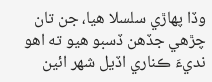وڏا پهاڙي سلسلا هيا، جن تان چڙهي جڏهن ڏسبو هيو ته اهو نديءَ ڪناري اڏيل شهر ائين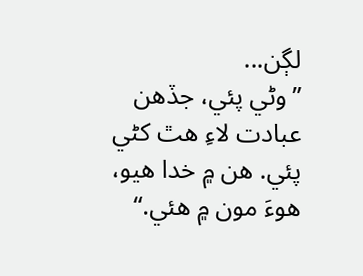لڳن...
”وڻي پئي، جڏهن عبادت لاءِ هٿ کڻي پئي. هن ۾ خدا هيو، هوءَ مون ۾ هئي.“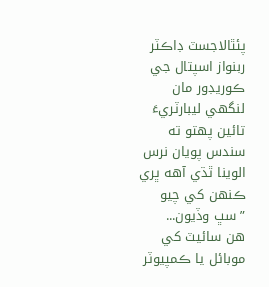پئٿالاجسٽ ڊاڪٽر ربنواز اسپتال جي ڪوريڊور مان لنگهي ليبارٽريءَ تائين پهتو ته سندس پويان نرس الوينا ٿڌي آهه ڀري ڪنهن کي چيو ”سڀ وڏيون...
هن سائيٽ کي موبائل يا ڪمپيوٽر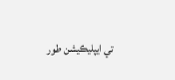تي ايپليڪيشن طور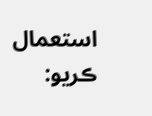استعمال ڪريو: